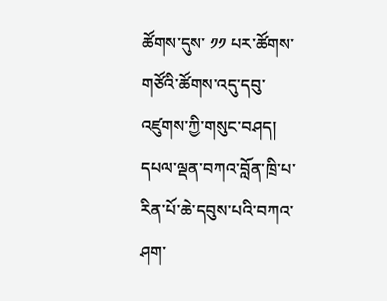ཚོགས་དུས་ ༡༡ པར་ཚོགས་གཙོའི་ཚོགས་འདུ་དབུ་འཛུགས་ཀྱི་གསུང་བཤད།
དཔལ་ལྡན་བཀའ་བློན་ཁྲི་པ་རིན་པོ་ཆེ་དབུས་པའི་བཀའ་ཤག་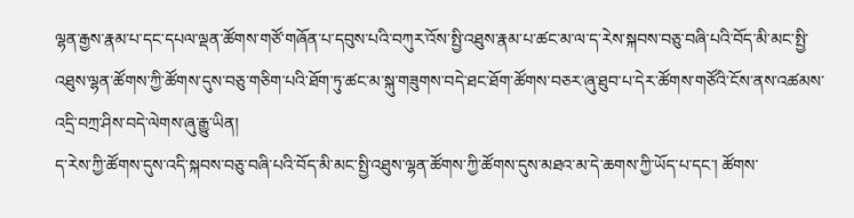ལྷན་རྒྱས་རྣམ་པ་དང་དཔལ་ལྡན་ཚོགས་གཙོ་གཞོན་པ་དབུས་པའི་བཀུར་འོས་སྤྱི་འཐུས་རྣམ་པ་ཚང་མ་ལ་ད་རེས་སྐབས་བཅུ་བཞི་པའི་བོད་མི་མང་སྤྱི་འཐུས་ལྷན་ཚོགས་ཀྱི་ཚོགས་དུས་བཅུ་གཅིག་པའི་ཐོག་ཏུ་ཚང་མ་སྐུ་གཟུགས་བདེ་ཐང་ཐོག་ཚོགས་བཅར་ཞུ་ཐུབ་པ་དེར་ཚོགས་གཙོའི་ངོས་ནས་འཚམས་འདྲི་བཀྲ་ཤིས་བདེ་ལེགས་ཞུ་རྒྱུ་ཡིན།
ད་རེས་ཀྱི་ཚོགས་དུས་འདི་སྐབས་བཅུ་བཞི་པའི་བོད་མི་མང་སྤྱི་འཐུས་ལྷན་ཚོགས་ཀྱི་ཚོགས་དུས་མཐའ་མ་དེ་ཆགས་ཀྱི་ཡོད་པ་དང་། ཚོགས་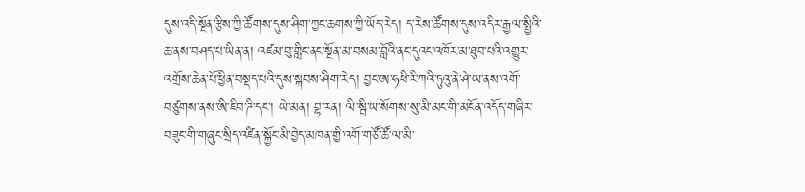དུས་འདི་སྔོན་རྩིས་ཀྱི་ཚོགས་དུས་ཤིག་ཀྱང་ཆགས་ཀྱི་ཡོད་རེད། ད་རེས་ཚོགས་དུས་འདིར་རྒྱལ་སྤྱིའི་ཆ་ནས་བཤད་པ་ཡིན་ན། འཛམ་བུ་གླིང་ནང་སྔོན་མ་བསམ་བློའི་ནང་དུའང་འཁོར་མ་ཐུབ་པའི་འགྱུར་འགྲོས་ཆེན་པོ་ཕྱིན་བསྡད་པའི་དུས་སྐབས་ཤིག་རེད། བྱང་ཨ་ཧཕི་རི་ཀའི་ཏུའུ་ནེ་ཤེ་ཡ་ནས་འགོ་བཙུགས་ནས་ཨི་ཇིབ་ཌི་དང་། ཡེ་མན། བྷ་རན། ལི་སྦི་ཡ་སོགས་སུ་མི་མང་གི་མངོན་འདོད་གཞིར་བཟུང་གི་གཞུང་སྲིད་འཛིན་སྐྱོང་མི་བྱེད་མཁན་གྱི་འགོ་གཙོ་ཚོ་ལ་མི་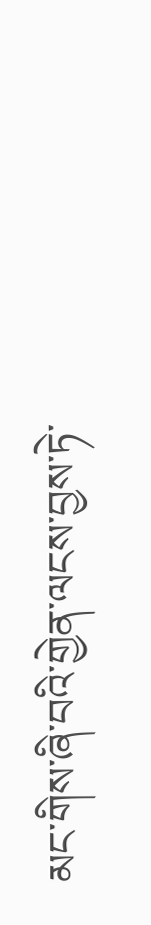མང་གིས་ཞི་བའི་གྱེན་ལངས་བྱས་ཏེ་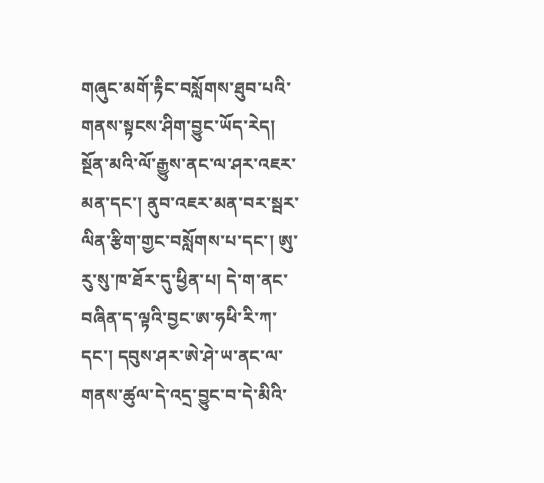གཞུང་མགོ་རྟིང་བསློགས་ཐུབ་པའི་གནས་སྟངས་ཤིག་བྱུང་ཡོད་རེད། སྔོན་མའི་ལོ་རྒྱུས་ནང་ལ་ཤར་འཇར་མན་དང་། ནུབ་འཇར་མན་བར་སྦར་ལིན་རྩིག་གྱང་བསློགས་པ་དང་། ཨུ་རུ་སུ་ཁ་ཐོར་དུ་ཕྱིན་པ། དེ་ག་ནང་བཞིན་ད་ལྟའི་བྱང་ཨ་ཧཕི་རི་ཀ་དང་། དབུས་ཤར་ཨེ་ཤེ་ཡ་ནང་ལ་གནས་ཚུལ་དེ་འདྲ་བྱུང་བ་དེ་མིའི་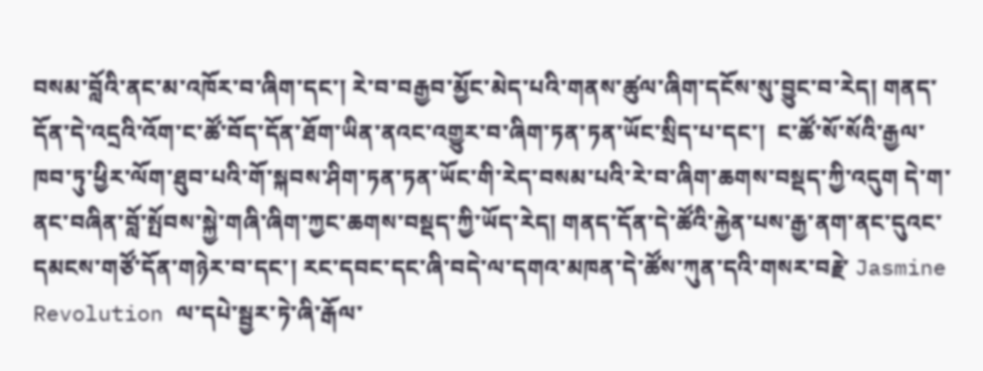བསམ་བློའི་ནང་མ་འཁོར་བ་ཞིག་དང་། རེ་བ་བརྒྱབ་མྱོང་མེད་པའི་གནས་ཚུལ་ཞིག་དངོས་སུ་བྱུང་བ་རེད། གནད་དོན་དེ་འདྲའི་འོག་ང་ཚོ་བོད་དོན་ཐོག་ཡིན་ནའང་འགྱུར་བ་ཞིག་ཏན་ཏན་ཡོང་སྲིད་པ་དང་།  ང་ཚོ་སོ་སོའི་རྒྱལ་ཁབ་ཏུ་ཕྱིར་ལོག་ཐུབ་པའི་གོ་སྐབས་ཤིག་ཏན་ཏན་ཡོང་གི་རེད་བསམ་པའི་རེ་བ་ཞིག་ཆགས་བསྡད་ཀྱི་འདུག དེ་ག་ནང་བཞིན་བློ་སྤོབས་སྐྱེ་གཞི་ཞིག་ཀྱང་ཆགས་བསྡད་ཀྱི་ཡོད་རེད། གནད་དོན་དེ་ཚོའི་རྐྱེན་པས་རྒྱ་ནག་ནང་དུའང་དམངས་གཙོ་དོན་གཉེར་བ་དང་། རང་དབང་དང་ཞི་བདེ་ལ་དགའ་མཁན་དེ་ཚོས་ཀུན་དའི་གསར་བརྗེ་ Jasmine  Revolution ལ་དཔེ་སྦྱར་ཏེ་ཞི་རྒོལ་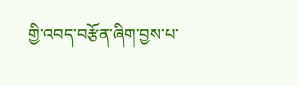གྱི་འབད་བརྩོན་ཞིག་བྱས་པ་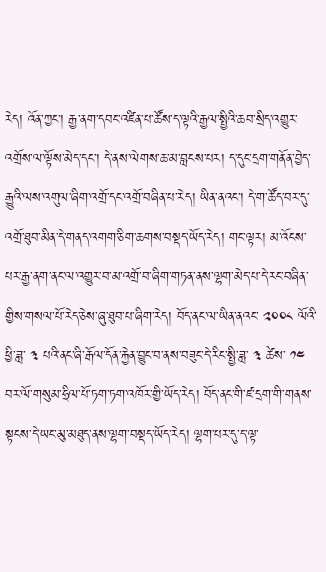རེད། འོན་ཀྱང་། རྒྱ་ནག་དབང་འཛིན་པ་ཚོས་ད་ལྟའི་རྒྱལ་སྤྱིའི་ཆབ་སྲིད་འགྱུར་འགྲོས་ལ་ལྟོས་མེད་དང་། དེ་ནས་ལེགས་ཆ་མ་བླངས་པར། ད་དུང་དྲག་གནོན་བྱེད་རྒྱུའི་ལས་འགུལ་ཞིག་འགྲོ་དང་འགྲོ་བཞིན་པ་རེད། ཡིན་ནའང་། དེ་ག་ཚོད་བར་དུ་འགྲོ་ཐུབ་མིན་དེ་གནད་འགག་ཅིག་ཆགས་བསྡད་ཡོད་རེད། གང་ལྟར། མ་འོངས་པར་རྒྱ་ནག་ནང་ལ་འགྱུར་བ་མ་འགྲོ་བ་ཞིག་གཏན་ནས་ལྷག་མེད་པ་དེ་རང་བཞིན་གྱིས་གསལ་པོ་རེད་ཅེས་ཞུ་ཐུབ་པ་ཞིག་རེད། བོད་ནང་ལ་ཡིན་ནའང་ ༢༠༠༨ ལོའི་ཕྱི་ཟླ་ ༣ པའི་ནང་ཞི་རྒོལ་དོན་རྐྱེན་བྱུང་བ་ནས་བཟུང་དེ་རིང་སྤྱི་ཟླ་ ༣ ཚེས་ ༡༤ བར་ལོ་གསུམ་ཧྲིལ་པོ་ཏག་ཏག་འཁོར་གྱི་ཡོད་རེད། བོད་ནང་གི་ཛ་དྲག་གི་གནས་སྟངས་དེ་ཡང་མུ་མཐུད་ནས་ལྷག་བསྡད་ཡོད་རེད། ལྷག་པར་དུ་ད་ལྟ་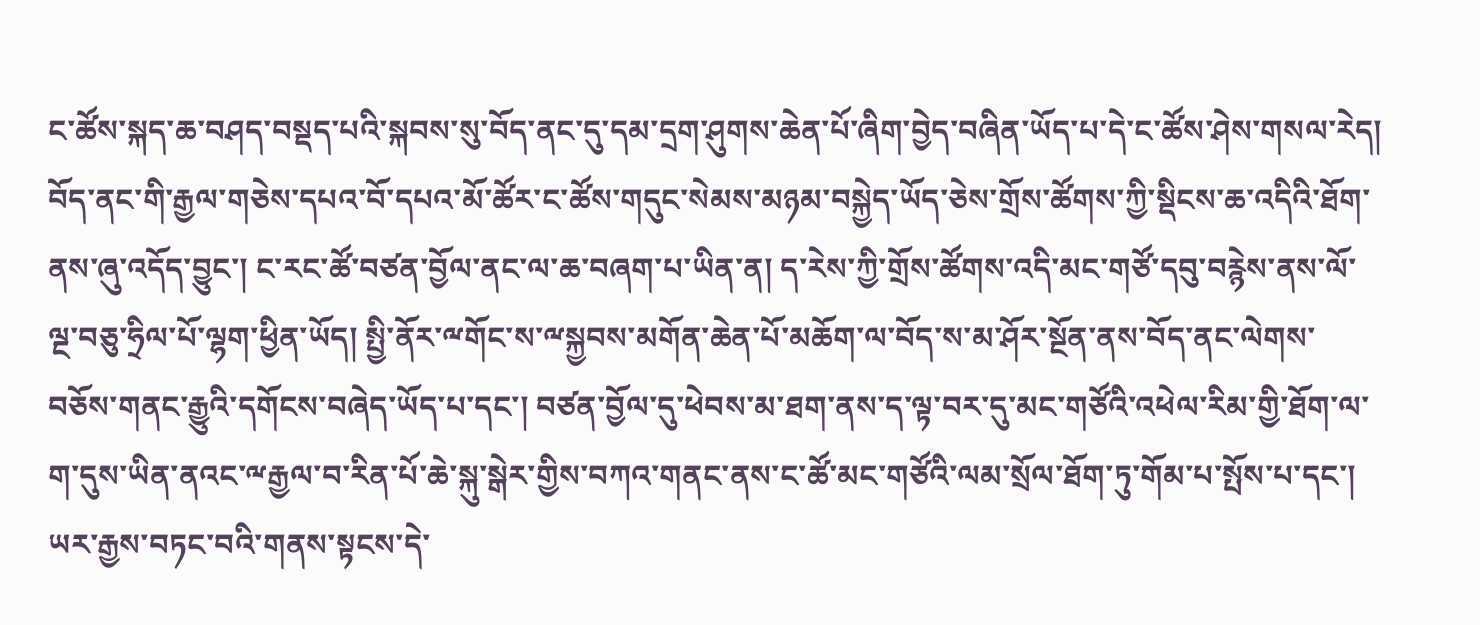ང་ཚོས་སྐད་ཆ་བཤད་བསྡད་པའི་སྐབས་སུ་བོད་ནང་དུ་དམ་དྲག་ཤུགས་ཆེན་པོ་ཞིག་བྱེད་བཞིན་ཡོད་པ་དེ་ང་ཚོས་ཤེས་གསལ་རེད། བོད་ནང་གི་རྒྱལ་གཅེས་དཔའ་བོ་དཔའ་མོ་ཚོར་ང་ཚོས་གདུང་སེམས་མཉམ་བསྐྱེད་ཡོད་ཅེས་གྲོས་ཚོགས་ཀྱི་སྡིངས་ཆ་འདིའི་ཐོག་ནས་ཞུ་འདོད་བྱུང་། ང་རང་ཚོ་བཙན་བྱོལ་ནང་ལ་ཆ་བཞག་པ་ཡིན་ན། ད་རེས་ཀྱི་གྲོས་ཚོགས་འདི་མང་གཙོ་དབུ་བརྙེས་ནས་ལོ་ལྔ་བཅུ་ཧྲིལ་པོ་ལྷག་ཕྱིན་ཡོད། སྤྱི་ནོར་ྋགོང་ས་ྋསྐྱབས་མགོན་ཆེན་པོ་མཆོག་ལ་བོད་ས་མ་ཤོར་སྔོན་ནས་བོད་ནང་ལེགས་བཅོས་གནང་རྒྱུའི་དགོངས་བཞེད་ཡོད་པ་དང་། བཙན་བྱོལ་དུ་ཕེབས་མ་ཐག་ནས་ད་ལྟ་བར་དུ་མང་གཙོའི་འཕེལ་རིམ་གྱི་ཐོག་ལ་ག་དུས་ཡིན་ནའང་ྋརྒྱལ་བ་རིན་པོ་ཆེ་སྐུ་སྒེར་གྱིས་བཀའ་གནང་ནས་ང་ཚོ་མང་གཙོའི་ལམ་སྲོལ་ཐོག་ཏུ་གོམ་པ་སྤོས་པ་དང་།  ཡར་རྒྱས་བཏང་བའི་གནས་སྟངས་དེ་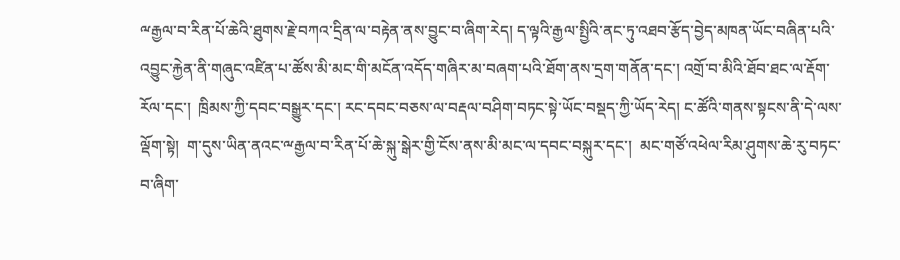ྋརྒྱལ་བ་རིན་པོ་ཆེའི་ཐུགས་རྗེ་བཀའ་དྲིན་ལ་བརྟེན་ནས་བྱུང་བ་ཞིག་རེད། ད་ལྟའི་རྒྱལ་སྤྱིའི་ནང་ཏུ་འཐབ་རྩོད་བྱེད་མཁན་ཡོང་བཞིན་པའི་འབྱུང་རྐྱེན་ནི་གཞུང་འཛིན་པ་ཚོས་མི་མང་གི་མངོན་འདོད་གཞིར་མ་བཞག་པའི་ཐོག་ནས་དྲག་གནོན་དང་། འགྲོ་བ་མིའི་ཐོབ་ཐང་ལ་རྡོག་རོལ་དང་།  ཁྲིམས་ཀྱི་དབང་བསྒྱུར་དང་། རང་དབང་བཅས་ལ་བརྡལ་བཤིག་བཏང་སྟེ་ཡོང་བསྡད་ཀྱི་ཡོད་རེད། ང་ཚོའི་གནས་སྟངས་ནི་དེ་ལས་ལྡོག་སྟེ།  ག་དུས་ཡིན་ནའང་ྋརྒྱལ་བ་རིན་པོ་ཆེ་སྐུ་སྒེར་གྱི་ངོས་ནས་མི་མང་ལ་དབང་བསྐུར་དང་།  མང་གཙོ་འཕེལ་རིམ་ཤུགས་ཆེ་རུ་བཏང་བ་ཞིག་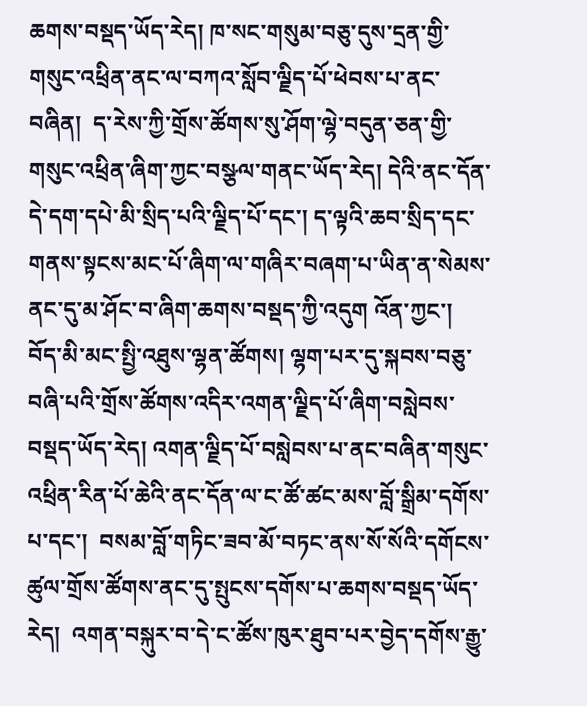ཆགས་བསྡད་ཡོད་རེད། ཁ་སང་གསུམ་བཅུ་དུས་དྲན་གྱི་གསུང་འཕྲིན་ནང་ལ་བཀའ་སློབ་ལྗིད་པོ་ཕེབས་པ་ནང་བཞིན།  ད་རེས་ཀྱི་གྲོས་ཚོགས་སུ་ཤོག་ལྷེ་བདུན་ཅན་གྱི་གསུང་འཕྲིན་ཞིག་ཀྱང་བསྩལ་གནང་ཡོད་རེད། དེའི་ནང་དོན་དེ་དག་དཔེ་མི་སྲིད་པའི་ལྗིད་པོ་དང་། ད་ལྟའི་ཆབ་སྲིད་དང་གནས་སྟངས་མང་པོ་ཞིག་ལ་གཞིར་བཞག་པ་ཡིན་ན་སེམས་ནང་དུ་མ་ཤོང་བ་ཞིག་ཆགས་བསྡད་ཀྱི་འདུག འོན་ཀྱང་། བོད་མི་མང་སྤྱི་འཐུས་ལྷན་ཚོགས། ལྷག་པར་དུ་སྐབས་བཅུ་བཞི་པའི་གྲོས་ཚོགས་འདིར་འགན་ལྗིད་པོ་ཞིག་བསླེབས་བསྡད་ཡོད་རེད། འགན་ལྗིད་པོ་བསླེབས་པ་ནང་བཞིན་གསུང་འཕྲིན་རིན་པོ་ཆེའི་ནང་དོན་ལ་ང་ཚོ་ཚང་མས་བློ་སྒྲིམ་དགོས་པ་དང་།  བསམ་བློ་གཏིང་ཟབ་མོ་བཏང་ནས་སོ་སོའི་དགོངས་ཚུལ་གྲོས་ཚོགས་ནང་དུ་སྤུངས་དགོས་པ་ཆགས་བསྡད་ཡོད་རེད།  འགན་བསྐུར་བ་དེ་ང་ཚོས་ཁུར་ཐུབ་པར་བྱེད་དགོས་རྒྱུ་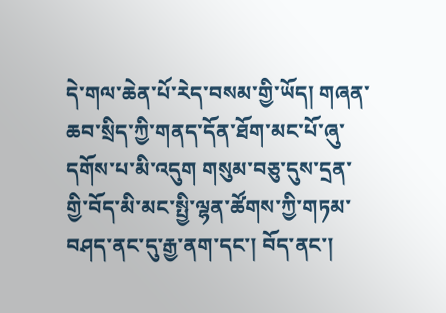དེ་གལ་ཆེན་པོ་རེད་བསམ་གྱི་ཡོད། གཞན་ཆབ་སྲིད་ཀྱི་གནད་དོན་ཐོག་མང་པོ་ཞུ་དགོས་པ་མི་འདུག གསུམ་བཅུ་དུས་དྲན་གྱི་བོད་མི་མང་སྤྱི་ལྷན་ཚོགས་ཀྱི་གཏམ་བཤད་ནང་དུ་རྒྱ་ནག་དང་། བོད་ནང་།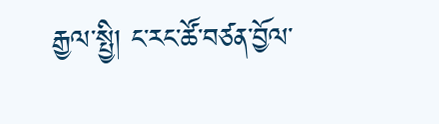རྒྱལ་སྤྱི། ང་རང་ཚོ་བཙན་བྱོལ་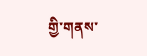གྱི་གནས་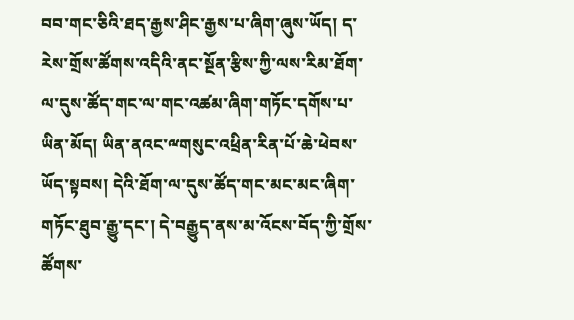བབ་གང་ཅིའི་ཐད་རྒྱས་ཤིང་རྒྱས་པ་ཞིག་ཞུས་ཡོད། ད་རེས་གྲོས་ཚོགས་འདིའི་ནང་སྔོན་རྩིས་ཀྱི་ལས་རིམ་ཐོག་ལ་དུས་ཚོད་གང་ལ་གང་འཚམ་ཞིག་གཏོང་དགོས་པ་ཡིན་མོད། ཡིན་ནའང་ྋགསུང་འཕྲིན་རིན་པོ་ཆེ་ཕེབས་ཡོད་སྟབས། དེའི་ཐོག་ལ་དུས་ཚོད་གང་མང་མང་ཞིག་གཏོང་ཐུབ་རྒྱུ་དང་། དེ་བརྒྱུད་ནས་མ་འོངས་བོད་ཀྱི་གྲོས་ཚོགས་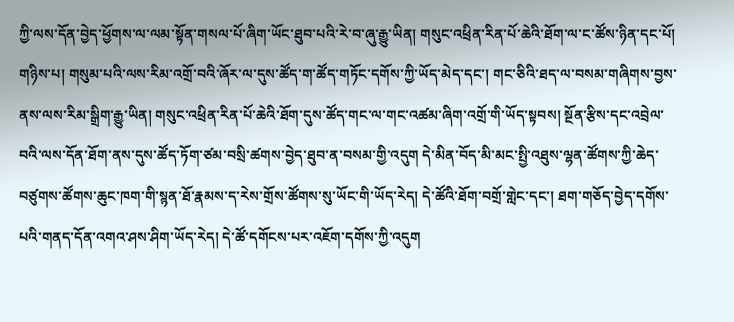ཀྱི་ལས་དོན་བྱེད་ཕྱོགས་ལ་ལམ་སྟོན་གསལ་པོ་ཞིག་ཡོང་ཐུབ་པའི་རེ་བ་ཞུ་རྒྱུ་ཡིན། གསུང་འཕྲིན་རིན་པོ་ཆེའི་ཐོག་ལ་ང་ཚོས་ཉིན་དང་པོ། གཉིས་པ། གསུམ་པའི་ལས་རིམ་འགྲོ་བའི་ཞོར་ལ་དུས་ཚོད་ག་ཚོད་གཏོང་དགོས་ཀྱི་ཡོད་མེད་དང་། གང་ཅིའི་ཐད་ལ་བསམ་གཞིགས་བྱས་ནས་ལས་རིམ་སྒྲིག་རྒྱུ་ཡིན། གསུང་འཕྲིན་རིན་པོ་ཆེའི་ཐོག་དུས་ཚོད་གང་ལ་གང་འཚམ་ཞིག་འགྲོ་གི་ཡོད་སྟབས། སྔོན་རྩིས་དང་འབྲེལ་བའི་ལས་དོན་ཐོག་ནས་དུས་ཚོད་ཏོག་ཙམ་བསྲི་ཚགས་བྱེད་ཐུབ་ན་བསམ་གྱི་འདུག དེ་མིན་བོད་མི་མང་སྤྱི་འཐུས་ལྷན་ཚོགས་ཀྱི་ཆེད་བཙུགས་ཚོགས་ཆུང་ཁག་གི་སྙན་ཐོ་རྣམས་ད་རེས་གྲོས་ཚོགས་སུ་ཡོང་གི་ཡོད་རེད། དེ་ཚོའི་ཐོག་བགྲོ་གླེང་དང་། ཐག་གཅོད་བྱེད་དགོས་པའི་གནད་དོན་འགའ་ཤས་ཤིག་ཡོད་རེད། དེ་ཚོ་དགོངས་པར་འཇོག་དགོས་ཀྱི་འདུག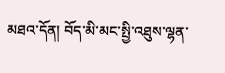མཐའ་དོན། བོད་མི་མང་སྤྱི་འཐུས་ལྷན་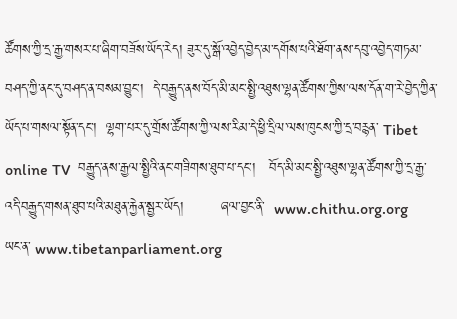ཚོགས་ཀྱི་དྲ་རྒྱ་གསར་པ་ཞིག་བཟོས་ཡོད་རེད། ཟུར་དུ་སྒོ་འབྱེད་བྱེད་མ་དགོས་པའི་ཐོག་ནས་དབུ་འབྱེད་གཏམ་བཤད་ཀྱི་ནང་དུ་བཤད་ན་བསམ་བྱུང་།  དེ་བརྒྱུད་ནས་བོད་མི་མང་སྤྱི་འཐུས་ལྷན་ཚོགས་ཀྱིས་ལས་དོན་ག་རེ་བྱེད་ཀྱིན་ཡོད་པ་གསལ་སྟོན་དང་།  ལྷག་པར་དུ་གྲོས་ཚོགས་ཀྱི་ལས་རིམ་དེ་ཕྱི་དྲིལ་ལས་ཁུངས་ཀྱི་དྲ་བརྙན་ Tibet online TV  བརྒྱུད་ནས་རྒྱལ་སྤྱིའི་ནང་གཟིགས་ཐུབ་པ་དང་།   བོད་མི་མང་སྤྱི་འཐུས་ལྷན་ཚོགས་ཀྱི་དྲ་རྒྱ་འདི་བརྒྱུད་གསན་ཐུབ་པའི་མཐུན་རྐྱེན་སྦྱར་ཡོད།        ཞལ་བྱང་ནི་  www.chithu.org.org       ཡང་ན་ www.tibetanparliament.org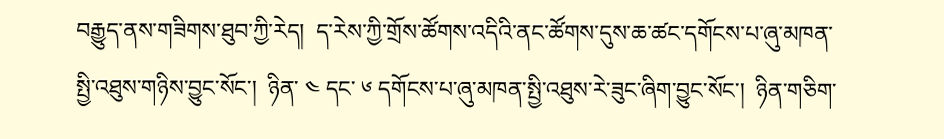བརྒྱུད་ནས་གཟིགས་ཐུབ་ཀྱི་རེད།  ད་རེས་ཀྱི་གྲོས་ཚོགས་འདིའི་ནང་ཚོགས་དུས་ཆ་ཚང་དགོངས་པ་ཞུ་མཁན་སྤྱི་འཐུས་གཉིས་བྱུང་སོང་།  ཉིན་ ༤ དང་ ༦ དགོངས་པ་ཞུ་མཁན་སྤྱི་འཐུས་རེ་ཟུང་ཞིག་བྱུང་སོང་།  ཉིན་གཅིག་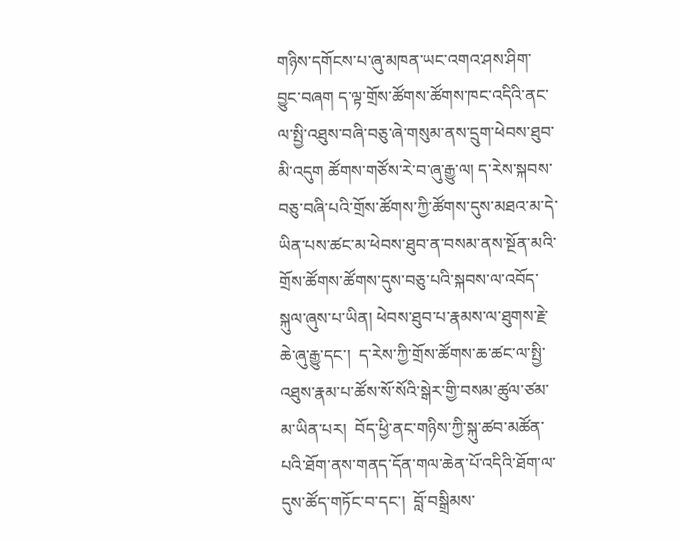གཉིས་དགོངས་པ་ཞུ་མཁན་ཡང་འགའ་ཤས་ཤིག་བྱུང་བཞག ད་ལྟ་གྲོས་ཚོགས་ཚོགས་ཁང་འདིའི་ནང་ལ་སྤྱི་འཐུས་བཞི་བཅུ་ཞེ་གསུམ་ནས་དྲུག་ཕེབས་ཐུབ་མི་འདུག ཚོགས་གཙོས་རེ་བ་ཞུ་རྒྱུ་ལ། ད་རེས་སྐབས་བཅུ་བཞི་པའི་གྲོས་ཚོགས་ཀྱི་ཚོགས་དུས་མཐའ་མ་དེ་ཡིན་པས་ཚང་མ་ཕེབས་ཐུབ་ན་བསམ་ནས་སྔོན་མའི་གྲོས་ཚོགས་ཚོགས་དུས་བཅུ་པའི་སྐབས་ལ་འབོད་སྐུལ་ཞུས་པ་ཡིན། ཕེབས་ཐུབ་པ་རྣམས་ལ་ཐུགས་རྗེ་ཆེ་ཞུ་རྒྱུ་དང་།  ད་རེས་ཀྱི་གྲོས་ཚོགས་ཆ་ཚང་ལ་སྤྱི་འཐུས་རྣམ་པ་ཚོས་སོ་སོའི་སྒེར་གྱི་བསམ་ཚུལ་ཙམ་མ་ཡིན་པར།  བོད་ཕྱི་ནང་གཉིས་ཀྱི་སྐུ་ཚབ་མཚོན་པའི་ཐོག་ནས་གནད་དོན་གལ་ཆེན་པོ་འདིའི་ཐོག་ལ་དུས་ཚོད་གཏོང་བ་དང་།  བློ་བསྒྲིམས་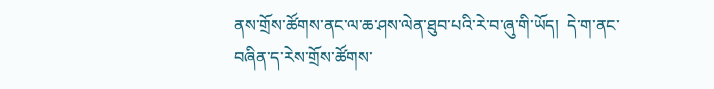ནས་གྲོས་ཚོགས་ནང་ལ་ཆ་ཤས་ལེན་ཐུབ་པའི་རེ་བ་ཞུ་གི་ཡོད།  དེ་ག་ནང་བཞིན་ད་རེས་གྲོས་ཚོགས་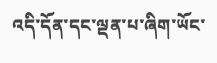འདི་དོན་དང་ལྡན་པ་ཞིག་ཡོང་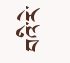བའི་རེ་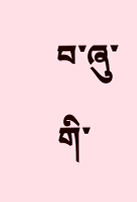བ་ཞུ་གི་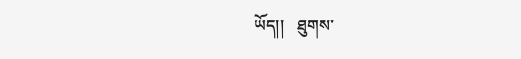ཡོད།།   ཐུགས་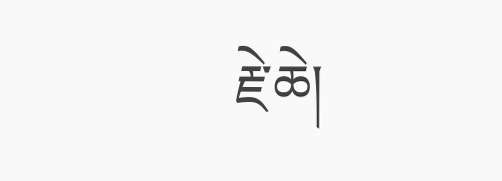རྗེ་ཆེ།